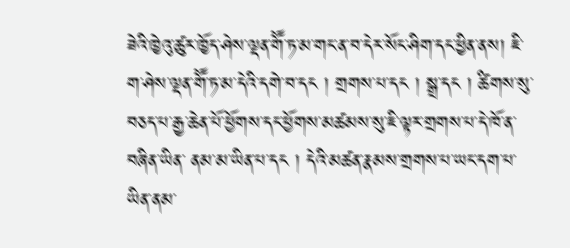ཟེའི་ཁྱེའུ་ཚུར་ཁྱོད་ཤེས་ལྡན་གཽ་ཏ་མ་གང་ན་བ་དེར་སོང་ཤིག་དང་ཕྱིན་ནས། ཇི་ག་ཤེས་ལྡན་གཽ་ཏ་མ་དེའི་དགེ་བ་དང ། གྲགས་པ་དང ། སྒྲ་དང ། ཚིགས་སུ་བཅད་པ་རྒྱ་ཆེན་པོ་ཕྱོགས་དང་ཕྱོགས་མཚམས་སུ་ཇི་ལྟར་གྲགས་པ་དེ་ཁོ་ན་བཞིན་ཡིན་ ནམ་མ་ཡིན་པ་དང ། དེའི་མཚན་རྣམས་གྲགས་པ་ཡང་དག་པ་ཡིན་ནམ་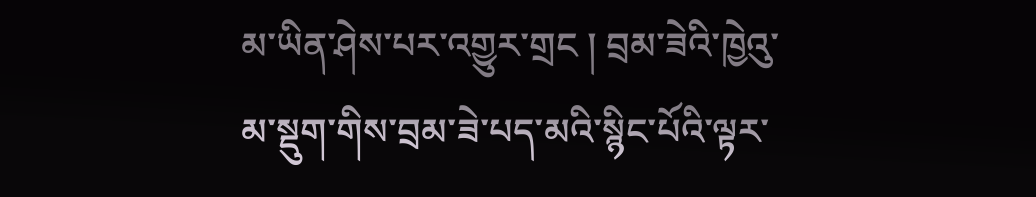མ་ཡིན་ཤེས་པར་འགྱུར་གྲང ། བྲམ་ཟེའི་ཁྱེའུ་མ་སྡུག་གིས་བྲམ་ཟེ་པད་མའི་སྙིང་པོའི་ལྟར་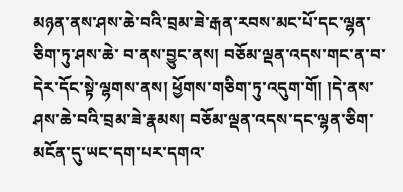མཉན་ནས་ཤས་ཆེ་བའི་བྲམ་ཟེ་རྒན་རབས་མང་པོ་དང་ལྷན་ཅིག་ཏུ་ཤས་ཆེ་ བ་ནས་བྱུང་ནས། བཅོམ་ལྡན་འདས་གང་ན་བ་དེར་དོང་སྟེ་ལྷགས་ནས། ཕྱོགས་གཅིག་ཏུ་འདུག་གོ། །དེ་ནས་ཤས་ཆེ་བའི་བྲམ་ཟེ་རྣམས། བཅོམ་ལྡན་འདས་དང་ལྷན་ཅིག་མངོན་དུ་ཡང་དག་པར་དགའ་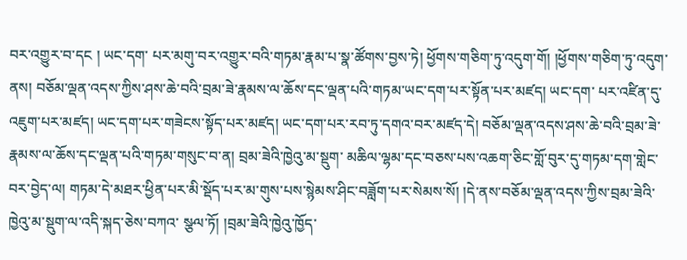བར་འགྱུར་བ་དང ། ཡང་དག་ པར་མགུ་བར་འགྱུར་བའི་གཏམ་རྣམ་པ་སྣ་ཚོགས་བྱས་ཏེ། ཕྱོགས་གཅིག་ཏུ་འདུག་གོ། །ཕྱོགས་གཅིག་ཏུ་འདུག་ནས། བཅོམ་ལྡན་འདས་ཀྱིས་ཤས་ཆེ་བའི་བྲམ་ཟེ་རྣམས་ལ་ཆོས་དང་ལྡན་པའི་གཏམ་ཡང་དག་པར་སྟོན་པར་མཛད། ཡང་དག་ པར་འཛིན་དུ་འཇུག་པར་མཛད། ཡང་དག་པར་གཟེངས་སྟོད་པར་མཛད། ཡང་དག་པར་རབ་ཏུ་དགའ་བར་མཛད་དེ། བཅོམ་ལྡན་འདས་ཤས་ཆེ་བའི་བྲམ་ཟེ་རྣམས་ལ་ཆོས་དང་ལྡན་པའི་གཏམ་གསུང་བ་ན། བྲམ་ཟེའི་ཁྱེའུ་མ་སྡུག་ མཆིལ་ལྷམ་དང་བཅས་པས་འཆག་ཅིང་གློ་བུར་དུ་གཏམ་དག་གླེང་བར་བྱེད་ལ། གཏམ་དེ་མཐར་ཕྱིན་པར་མི་སྡོད་པར་མ་གུས་པས་སྙེམས་ཤིང་བཟློག་པར་སེམས་སོ། །དེ་ནས་བཅོམ་ལྡན་འདས་ཀྱིས་བྲམ་ཟེའི་ཁྱེའུ་མ་སྡུག་ལ་འདི་སྐད་ཅེས་བཀའ་ སྩལ་ཏོ། །བྲམ་ཟེའི་ཁྱེའུ་ཁྱོད་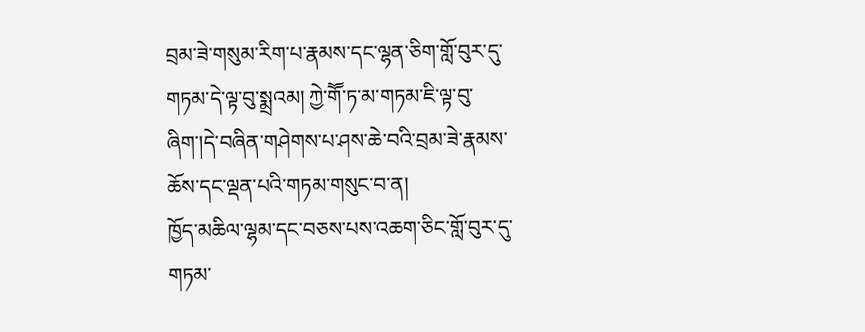བྲམ་ཟེ་གསུམ་རིག་པ་རྣམས་དང་ལྷན་ཅིག་གློ་བུར་དུ་གཏམ་དེ་ལྟ་བུ་སྨྲའམ། ཀྱེ་གཽ་ཏ་མ་གཏམ་ཇི་ལྟ་བུ་ཞིག་།དེ་བཞིན་གཤེགས་པ་ཤས་ཆེ་བའི་བྲམ་ཟེ་རྣམས་ཆོས་དང་ལྡན་པའི་གཏམ་གསུང་བ་ན།
ཁྱོད་མཆིལ་ལྷམ་དང་བཅས་པས་འཆག་ཅིང་གློ་བུར་དུ་གཏམ་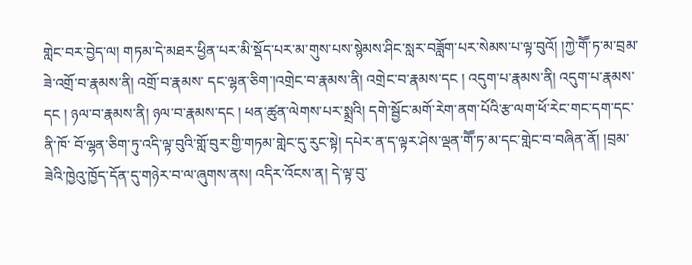གླེང་བར་བྱེད་ལ། གཏམ་དེ་མཐར་ཕྱིན་པར་མི་སྡོད་པར་མ་གུས་པས་སྙེམས་ཤིང་སླར་བཟློག་པར་སེམས་པ་ལྟ་བུའོ། །ཀྱེ་གཽ་ཏ་མ་བྲམ་ཟེ་འགྲོ་བ་རྣམས་ནི། འགྲོ་བ་རྣམས་ དང་ལྷན་ཅིག་།འགྲེང་བ་རྣམས་ནི། འགྲེང་བ་རྣམས་དང ། འདུག་པ་རྣམས་ནི། འདུག་པ་རྣམས་དང ། ཉལ་བ་རྣམས་ནི། ཉལ་བ་རྣམས་དང ། ཕན་ཚུན་ལེགས་པར་སྨྲའི། དགེ་སྦྱོང་མགོ་རེག་ནག་པོའི་རྩ་ལག་ཕོ་རེང་གང་དག་དང་ནི་ཁོ་ བོ་ལྷན་ཅིག་ཏུ་འདི་ལྟ་བུའི་གློ་བུར་གྱི་གཏམ་གླེང་དུ་རུང་སྟེ། དཔེར་ན་ད་ལྟར་ཤེས་ལྡན་གཽ་ཏ་མ་དང་གླེང་བ་བཞིན་ནོ། །བྲམ་ཟེའི་ཁྱེའུ་ཁྱོད་དོན་དུ་གཉེར་བ་ལ་ཞུགས་ནས། འདིར་འོངས་ན། དེ་ལྟ་བུ་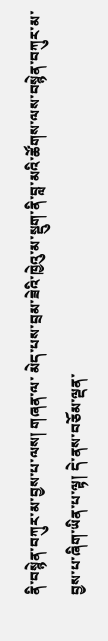ནི་བསྙེན་བཀུར་མ་བྱས་པ་ལས། གཞན་ལ་ མེད་པས་བྲམ་ཟེའི་ཁྱེའུ་མ་སྡུག་ནི་བླ་མའི་ཚོགས་ལས་བསྙེན་བཀུར་མ་བྱས་པ་ཞིག་ཡིན་པ་ལྟ། དེ་ནས་བཅོམ་ལྡན་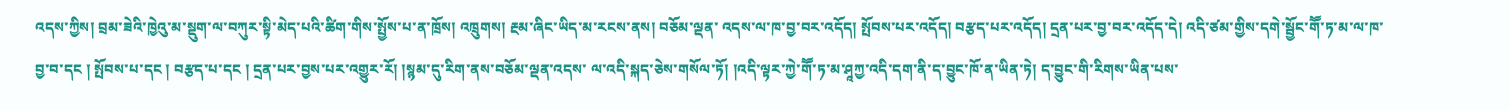འདས་ཀྱིས། བྲམ་ཟེའི་ཁྱེའུ་མ་སྡུག་ལ་བཀུར་སྟི་མེད་པའི་ཚིག་གིས་སྤྱོས་པ་ན་ཁྲོས། འཁྲུགས། རྔམ་ཞིང་ཡིད་མ་རངས་ནས། བཅོམ་ལྡན་ འདས་ལ་ཁ་བྱ་བར་འདོད། སྤོབས་པར་འདོད། བརྩད་པར་འདོད། དྲན་པར་བྱ་བར་འདོད་དེ། འདི་ཙམ་གྱིས་དགེ་སྦྱོང་གཽ་ཏ་མ་ལ་ཁ་བྱ་བ་དང ། སྤོབས་པ་དང ། བརྩད་པ་དང ། དྲན་པར་བྱས་པར་འགྱུར་རོ། །སྙམ་དུ་རིག་ནས་བཅོམ་ལྡན་འདས་ ལ་འདི་སྐད་ཅེས་གསོལ་ཏོ། །འདི་ལྟར་ཀྱེ་གཽ་ཏ་མ་ཤཱཀྱ་འདི་དག་ནི་ད་བྱུང་ཁོ་ན་ཡིན་ཏེ། ད་བྱུང་གི་རིགས་ཡིན་པས་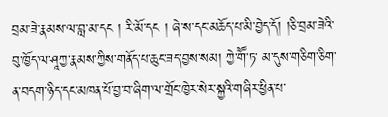བྲམ་ཟེ་རྣམས་ལ་བླ་མ་དང ། རི་མོ་དང ། ཞེ་ས་དང་མཆོད་པ་མི་བྱེད་དོ། །ཅི་བྲམ་ཟེའི་བུ་ཁྱོད་ལ་ཤཱཀྱ་རྣམས་ཀྱིས་གནོད་པ་ཆུང་ཟད་བྱས་སམ། ཀྱེ་གཽ་ཏ་ མ་དུས་གཅིག་ཅིག་ན་བདག་ཉིད་དང་མཁན་པོ་བྱ་བ་ཞིག་ལ་གྲོང་ཁྱེར་སེར་སྐྱའི་གཞིར་ཕྱིན་པ་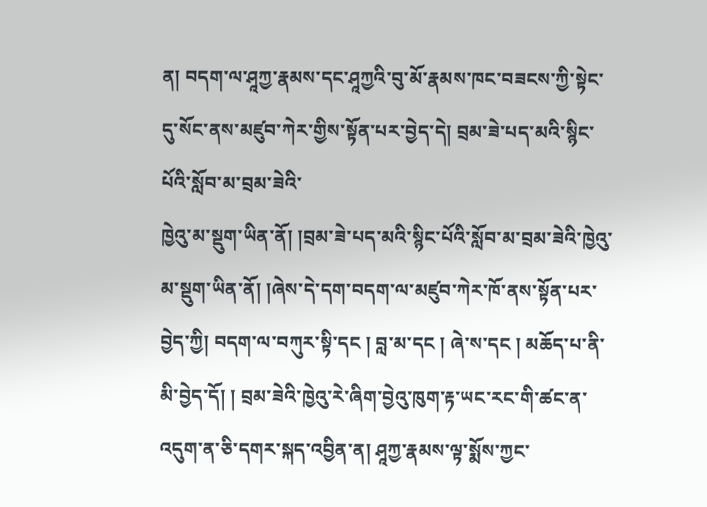ན། བདག་ལ་ཤཱཀྱ་རྣམས་དང་ཤཱཀྱའི་བུ་མོ་རྣམས་ཁང་བཟངས་ཀྱི་སྟེང་དུ་སོང་ནས་མཛུབ་ཀེར་གྱིས་སྟོན་པར་བྱེད་དེ། བྲམ་ཟེ་པད་མའི་སྙིང་པོའི་སློབ་མ་བྲམ་ཟེའི་
ཁྱེའུ་མ་སྡུག་ཡིན་ནོ། །བྲམ་ཟེ་པད་མའི་སྙིང་པོའི་སློབ་མ་བྲམ་ཟེའི་ཁྱེའུ་མ་སྡུག་ཡིན་ནོ། །ཞེས་དེ་དག་བདག་ལ་མཛུབ་ཀེར་ཁོ་ནས་སྟོན་པར་བྱེད་ཀྱི། བདག་ལ་བཀུར་སྟི་དང ། བླ་མ་དང ། ཞེ་ས་དང ། མཆོད་པ་ནི་མི་བྱེད་དོ། ། བྲམ་ཟེའི་ཁྱེའུ་རེ་ཞིག་བྱེའུ་ཁུག་རྟ་ཡང་རང་གི་ཚང་ན་འདུག་ན་ཅི་དགར་སྐད་འབྱིན་ན། ཤཱཀྱ་རྣམས་ལྟ་སྨོས་ཀྱང་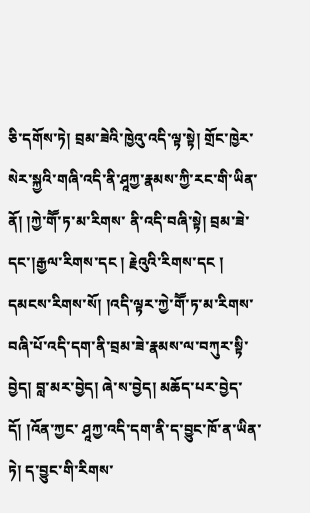ཅི་དགོས་ཏེ། བྲམ་ཟེའི་ཁྱེའུ་འདི་ལྟ་སྟེ། གྲོང་ཁྱེར་སེར་སྐྱའི་གཞི་འདི་ནི་ཤཱཀྱ་རྣམས་ཀྱི་རང་གི་ཡིན་ནོ། །ཀྱེ་གཽ་ཏ་མ་རིགས་ ནི་འདི་བཞི་སྟེ། བྲམ་ཟེ་དང་།རྒྱལ་རིགས་དང ། རྗེའུའི་རིགས་དང ། དམངས་རིགས་སོ། །འདི་ལྟར་ཀྱེ་གཽ་ཏ་མ་རིགས་བཞི་པོ་འདི་དག་ནི་བྲམ་ཟེ་རྣམས་ལ་བཀུར་སྟི་བྱེད། བླ་མར་བྱེད། ཞེ་ས་བྱེད། མཆོད་པར་བྱེད་དོ། །འོན་ཀྱང་ ཤཱཀྱ་འདི་དག་ནི་ད་བྱུང་ཁོ་ན་ཡིན་ཏེ། ད་བྱུང་གི་རིགས་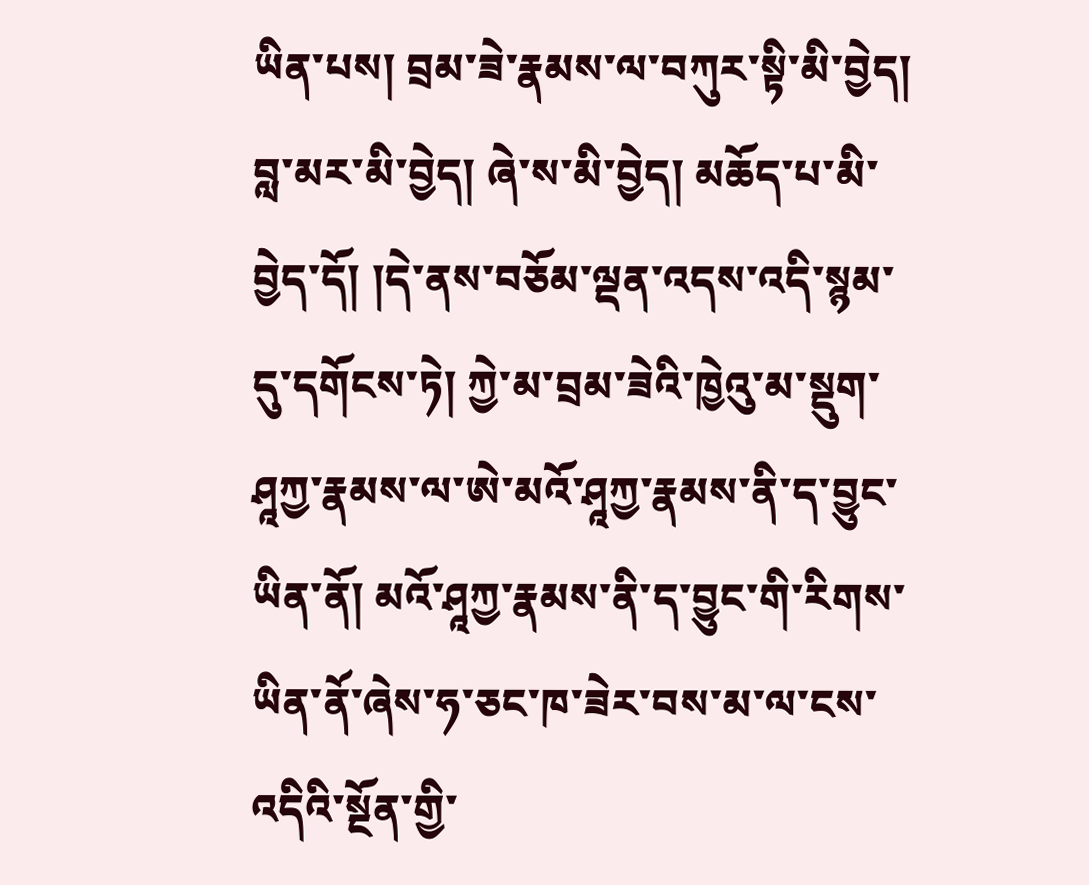ཡིན་པས། བྲམ་ཟེ་རྣམས་ལ་བཀུར་སྟི་མི་བྱེད། བླ་མར་མི་བྱེད། ཞེ་ས་མི་བྱེད། མཆོད་པ་མི་བྱེད་དོ། །དེ་ནས་བཅོམ་ལྡན་འདས་འདི་སྙམ་དུ་དགོངས་ཏེ། ཀྱེ་མ་བྲམ་ཟེའི་ཁྱེའུ་མ་སྡུག་ ཤཱཀྱ་རྣམས་ལ་ཨེ་མའོ་ཤཱཀྱ་རྣམས་ནི་ད་བྱུང་ཡིན་ནོ། མའོ་ཤཱཀྱ་རྣམས་ནི་ད་བྱུང་གི་རིགས་ཡིན་ནོ་ཞེས་ཧ་ཅང་ཁ་ཟེར་བས་མ་ལ་ངས་འདིའི་སྔོན་གྱི་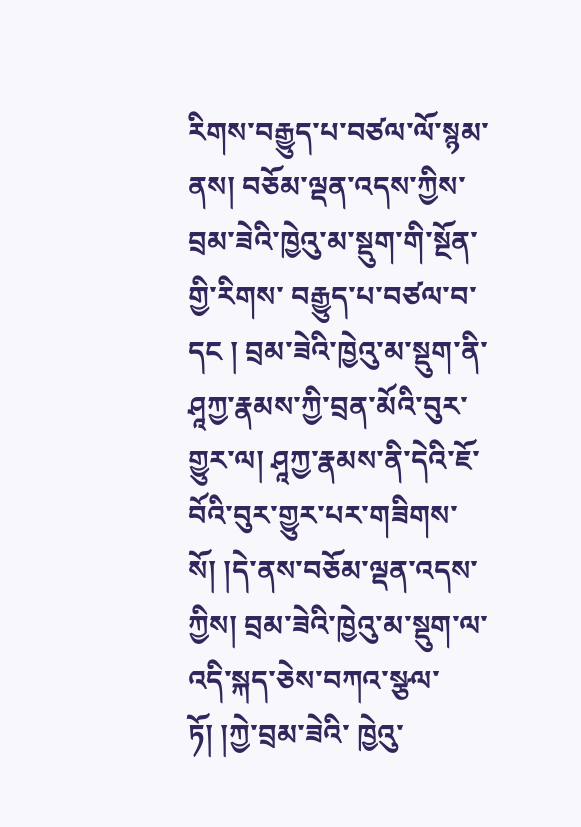རིགས་བརྒྱུད་པ་བཙལ་ལོ་སྙམ་ནས། བཅོམ་ལྡན་འདས་ཀྱིས་བྲམ་ཟེའི་ཁྱེའུ་མ་སྡུག་གི་སྔོན་གྱི་རིགས་ བརྒྱུད་པ་བཙལ་བ་དང ། བྲམ་ཟེའི་ཁྱེའུ་མ་སྡུག་ནི་ཤཱཀྱ་རྣམས་ཀྱི་བྲན་མོའི་བུར་གྱུར་ལ། ཤཱཀྱ་རྣམས་ནི་དེའི་ཇོ་བོའི་བུར་གྱུར་པར་གཟིགས་སོ། །དེ་ནས་བཅོམ་ལྡན་འདས་ཀྱིས། བྲམ་ཟེའི་ཁྱེའུ་མ་སྡུག་ལ་འདི་སྐད་ཅེས་བཀའ་སྩལ་ཏོ། །ཀྱེ་བྲམ་ཟེའི་ ཁྱེའུ་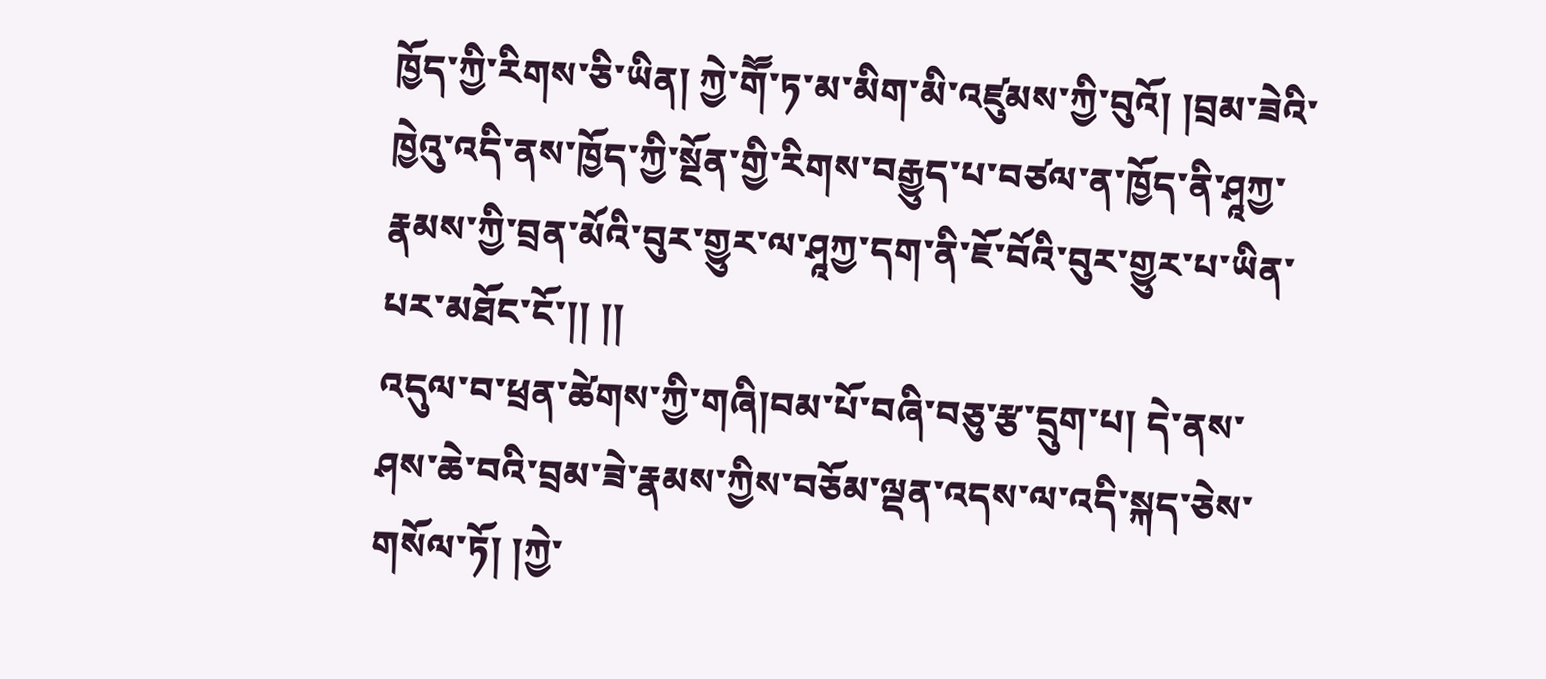ཁྱོད་ཀྱི་རིགས་ཅི་ཡིན། ཀྱེ་གཽ་ཏ་མ་མིག་མི་འཛུམས་ཀྱི་བུའོ། །བྲམ་ཟེའི་ཁྱེའུ་འདི་ནས་ཁྱོད་ཀྱི་སྔོན་གྱི་རིགས་བརྒྱུད་པ་བཙལ་ན་ཁྱོད་ནི་ཤཱཀྱ་རྣམས་ཀྱི་བྲན་མོའི་བུར་གྱུར་ལ་ཤཱཀྱ་དག་ནི་ཇོ་བོའི་བུར་གྱུར་པ་ཡིན་པར་མཐོང་ངོ་།། །།
འདུལ་བ་ཕྲན་ཚེགས་ཀྱི་གཞི།བམ་པོ་བཞི་བཅུ་རྩ་དྲུག་པ། དེ་ནས་ཤས་ཆེ་བའི་བྲམ་ཟེ་རྣམས་ཀྱིས་བཅོམ་ལྡན་འདས་ལ་འདི་སྐད་ཅེས་གསོལ་ཏོ། །ཀྱེ་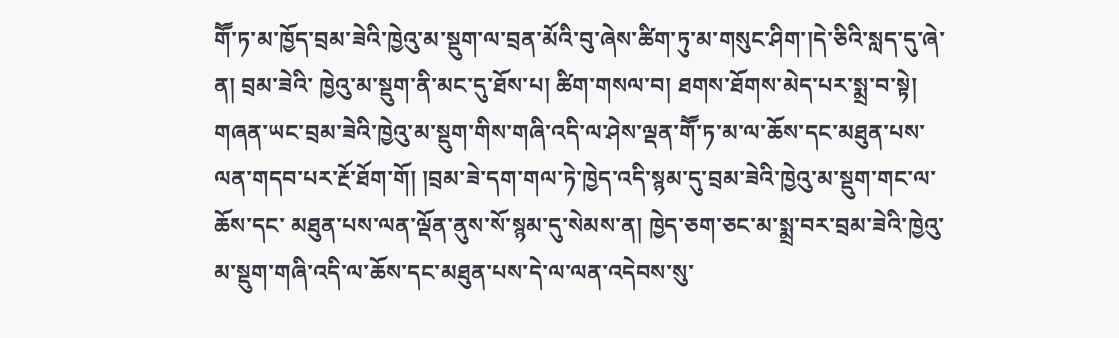གཽ་ཏ་མ་ཁྱོད་བྲམ་ཟེའི་ཁྱེའུ་མ་སྡུག་ལ་བྲན་མོའི་བུ་ཞེས་ཚིག་ཏུ་མ་གསུང་ཤིག་།དེ་ཅིའི་སླད་དུ་ཞེ་ན། བྲམ་ཟེའི་ ཁྱེའུ་མ་སྡུག་ནི་མང་དུ་ཐོས་པ། ཚིག་གསལ་བ། ཐགས་ཐོགས་མེད་པར་སྨྲ་བ་སྟེ། གཞན་ཡང་བྲམ་ཟེའི་ཁྱེའུ་མ་སྡུག་གིས་གཞི་འདི་ལ་ཤེས་ལྡན་གཽ་ཏ་མ་ལ་ཆོས་དང་མཐུན་པས་ལན་གདབ་པར་རྔོ་ཐོག་གོ། །བྲམ་ཟེ་དག་གལ་ཏེ་ཁྱེད་འདི་སྙམ་དུ་བྲམ་ཟེའི་ཁྱེའུ་མ་སྡུག་གང་ལ་ཆོས་དང་ མཐུན་པས་ལན་ལྡོན་ནུས་སོ་སྙམ་དུ་སེམས་ན། ཁྱེད་ཅག་ཅང་མ་སྨྲ་བར་བྲམ་ཟེའི་ཁྱེའུ་མ་སྡུག་གཞི་འདི་ལ་ཆོས་དང་མཐུན་པས་དེ་ལ་ལན་འདེབས་སུ་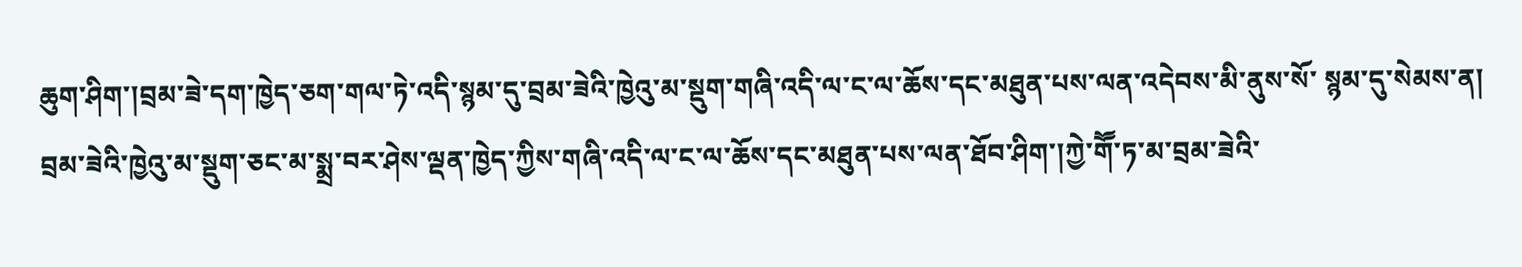ཆུག་ཤིག་།བྲམ་ཟེ་དག་ཁྱེད་ཅག་གལ་ཏེ་འདི་སྙམ་དུ་བྲམ་ཟེའི་ཁྱེའུ་མ་སྡུག་གཞི་འདི་ལ་ང་ལ་ཆོས་དང་མཐུན་པས་ལན་འདེབས་མི་ནུས་སོ་ སྙམ་དུ་སེམས་ན། བྲམ་ཟེའི་ཁྱེའུ་མ་སྡུག་ཅང་མ་སྨྲ་བར་ཤེས་ལྡན་ཁྱེད་ཀྱིས་གཞི་འདི་ལ་ང་ལ་ཆོས་དང་མཐུན་པས་ལན་ཐོབ་ཤིག་།ཀྱེ་གཽ་ཏ་མ་བྲམ་ཟེའི་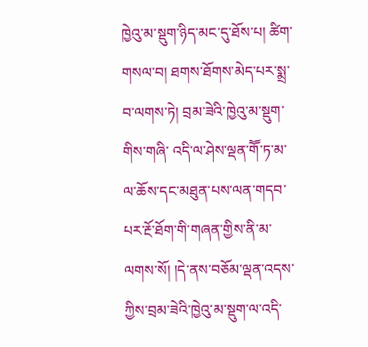ཁྱེའུ་མ་སྡུག་ཉིད་མང་དུ་ཐོས་པ། ཚིག་གསལ་བ། ཐགས་ཐོགས་མེད་པར་སྨྲ་བ་ལགས་ཏེ། བྲམ་ཟེའི་ཁྱེའུ་མ་སྡུག་གིས་གཞི་ འདི་ལ་ཤེས་ལྡན་གཽ་ཏ་མ་ལ་ཆོས་དང་མཐུན་པས་ལན་གདབ་པར་རྔོ་ཐོག་གི་གཞན་གྱིས་ནི་མ་ལགས་སོ། །དེ་ནས་བཅོམ་ལྡན་འདས་ཀྱིས་བྲམ་ཟེའི་ཁྱེའུ་མ་སྡུག་ལ་འདི་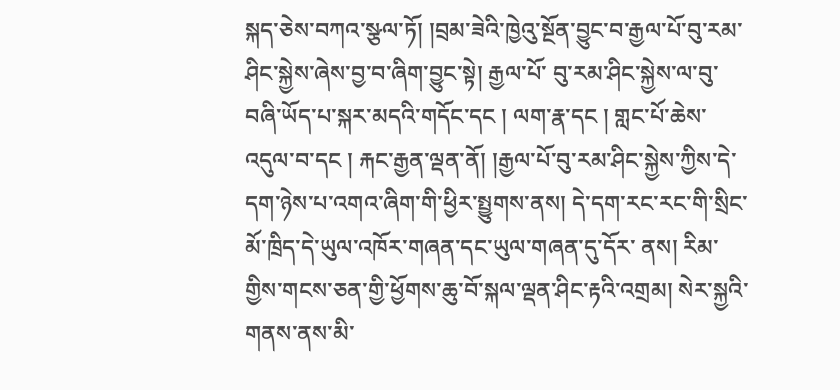སྐད་ཅེས་བཀའ་སྩལ་ཏོ། །བྲམ་ཟེའི་ཁྱེའུ་སྔོན་བྱུང་བ་རྒྱལ་པོ་བུ་རམ་ཤིང་སྐྱེས་ཞེས་བྱ་བ་ཞིག་བྱུང་སྟེ། རྒྱལ་པོ་ བུ་རམ་ཤིང་སྐྱེས་ལ་བུ་བཞི་ཡོད་པ་སྐར་མདའི་གདོང་དང ། ལག་རྣ་དང ། གླང་པོ་ཆེས་འདུལ་བ་དང ། རྐང་རྒྱན་ལྡན་ནོ། །རྒྱལ་པོ་བུ་རམ་ཤིང་སྐྱེས་ཀྱིས་དེ་དག་ཉེས་པ་འགའ་ཞིག་གི་ཕྱིར་སྤྱུགས་ནས། དེ་དག་རང་རང་གི་སྲིང་མོ་ཁྲིད་དེ་ཡུལ་འཁོར་གཞན་དང་ཡུལ་གཞན་དུ་དོར་ ནས། རིམ་གྱིས་གངས་ཅན་གྱི་ཕྱོགས་ཆུ་བོ་སྐལ་ལྡན་ཤིང་རྟའི་འགྲམ། སེར་སྐྱའི་གནས་ནས་མི་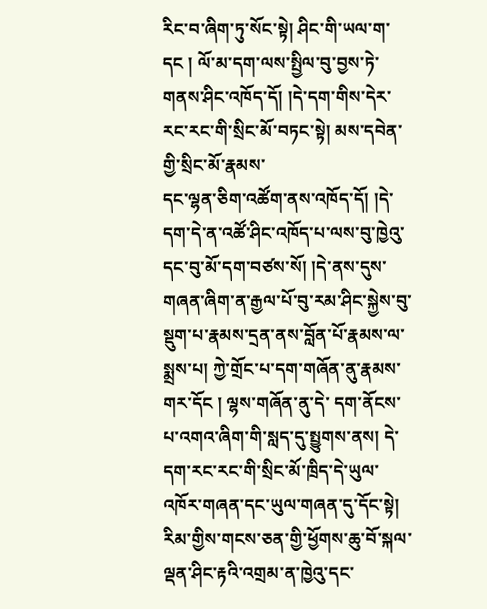རིང་བ་ཞིག་ཏུ་སོང་སྟེ། ཤིང་གི་ཡལ་ག་དང ། ལོ་མ་དག་ལས་སྤྱིལ་བུ་བྱས་ཏེ་གནས་ཤིང་འཁོད་དོ། །དེ་དག་གིས་དེར་རང་རང་གི་སྲིང་མོ་བཏང་སྟེ། མས་དབེན་གྱི་སྲིང་མོ་རྣམས་
དང་ལྷན་ཅིག་འཚོག་ནས་འཁོད་དོ། །དེ་དག་དེ་ན་འཚོ་ཤིང་འཁོད་པ་ལས་བུ་ཁྱེའུ་དང་བུ་མོ་དག་བཙས་སོ། །དེ་ནས་དུས་གཞན་ཞིག་ན་རྒྱལ་པོ་བུ་རམ་ཤིང་སྐྱེས་བུ་སྡུག་པ་རྣམས་དྲན་ནས་བློན་པོ་རྣམས་ལ་སྨྲས་པ། ཀྱེ་གྲོང་པ་དག་གཞོན་ནུ་རྣམས་གར་དོང ། ལྷས་གཞོན་ནུ་དེ་ དག་ནོངས་པ་འགའ་ཞིག་གི་སླད་དུ་སྤྱུགས་ནས། དེ་དག་རང་རང་གི་སྲིང་མོ་ཁྲིད་དེ་ཡུལ་འཁོར་གཞན་དང་ཡུལ་གཞན་དུ་དོང་སྟེ། རིམ་གྱིས་གངས་ཅན་གྱི་ཕྱོགས་ཆུ་བོ་སྐལ་ལྡན་ཤིང་རྟའི་འགྲམ་ན་ཁྱེའུ་དང་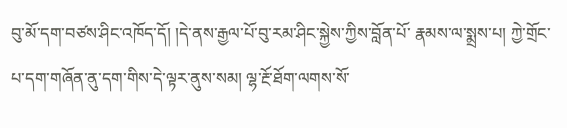བུ་མོ་དག་བཙས་ཤིང་འཁོད་དོ། །དེ་ནས་རྒྱལ་པོ་བུ་རམ་ཤིང་སྐྱེས་ཀྱིས་བློན་པོ་ རྣམས་ལ་སྨྲས་པ། ཀྱེ་གྲོང་པ་དག་གཞོན་ནུ་དག་གིས་དེ་ལྟར་ནུས་སམ། ལྷ་རྔོ་ཐོག་ལགས་སོ་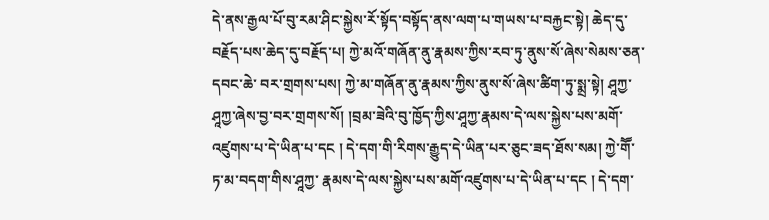དེ་ནས་རྒྱལ་པོ་བུ་རམ་ཤིང་སྐྱེས་རོ་སྟོད་བསྟོད་ནས་ལག་པ་གཡས་པ་བརྐྱང་སྟེ། ཆེད་དུ་བརྗོད་པས་ཆེད་དུ་བརྗོད་པ། ཀྱེ་མའོ་གཞོན་ནུ་རྣམས་ཀྱིས་རབ་ཏུ་ནུས་སོ་ཞེས་སེམས་ཅན་དབང་ཆེ་ བར་གྲགས་པས། ཀྱེ་མ་གཞོན་ནུ་རྣམས་ཀྱིས་ནུས་སོ་ཞེས་ཚིག་ཏུ་སྨྲ་སྟེ། ཤཱཀྱ་ཤཱཀྱ་ཞེས་བྱ་བར་གྲགས་སོ། །བྲམ་ཟེའི་བུ་ཁྱོད་ཀྱིས་ཤཱཀྱ་རྣམས་དེ་ལས་སྐྱེས་པས་མགོ་འཛུགས་པ་དེ་ཡིན་པ་དང ། དེ་དག་གི་རིགས་རྒྱུད་དེ་ཡིན་པར་ཅུང་ཟད་ཐོས་སམ། ཀྱེ་གཽ་ཏ་མ་བདག་གིས་ཤཱཀྱ་ རྣམས་དེ་ལས་སྐྱེས་པས་མགོ་འཛུགས་པ་དེ་ཡིན་པ་དང ། དེ་དག་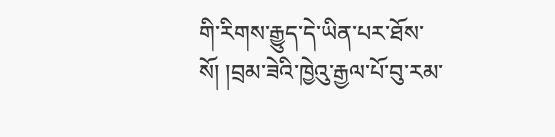གི་རིགས་རྒྱུད་དེ་ཡིན་པར་ཐོས་སོ། །བྲམ་ཟེའི་ཁྱེའུ་རྒྱལ་པོ་བུ་རམ་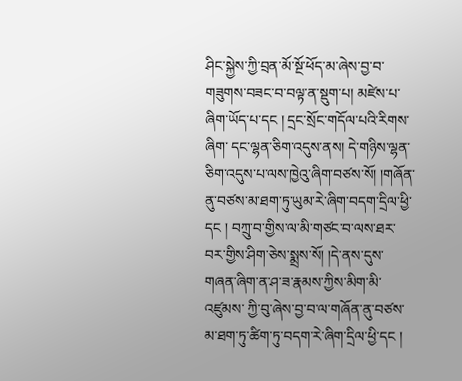ཤིང་སྐྱེས་ཀྱི་བྲན་མོ་སྔོ་ཕོད་མ་ཞེས་བྱ་བ་གཟུགས་བཟང་བ་བལྟ་ན་སྡུག་པ། མཛེས་པ་ཞིག་ཡོད་པ་དང ། དྲང་སྲོང་གདོལ་པའི་རིགས་ཞིག་ དང་ལྷན་ཅིག་འདུས་ནས། དེ་གཉིས་ལྷན་ཅིག་འདུས་པ་ལས་ཁྱེའུ་ཞིག་བཙས་སོ། །གཞོན་ནུ་བཙས་མ་ཐག་ཏུ་ཡུམ་རེ་ཞིག་བདག་དྲིལ་ཕྱི་དང ། བཀྲུ་བ་གྱིས་ལ་མི་གཙང་བ་ལས་ཐར་བར་གྱིས་ཤིག་ཅེས་སྨྲས་སོ། །དེ་ནས་དུས་གཞན་ཞིག་ན་ཤ་ཟ་རྣམས་ཀྱིས་མིག་མི་འཛུམས་ ཀྱི་བུ་ཞེས་བྱ་བ་ལ་གཞོན་ནུ་བཙས་མ་ཐག་ཏུ་ཚིག་ཏུ་བདག་རེ་ཞིག་དྲིལ་ཕྱི་དང །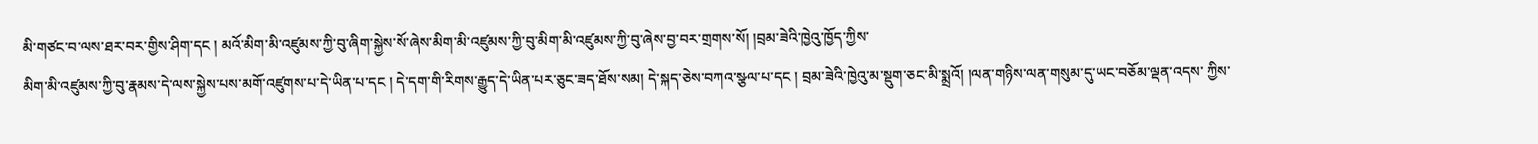མི་གཙང་བ་ལས་ཐར་བར་གྱིས་ཤིག་དང ། མའོ་མིག་མི་འཛུམས་ཀྱི་བུ་ཞིག་སྐྱེས་སོ་ཞེས་མིག་མི་འཛུམས་ཀྱི་བུ་མིག་མི་འཛུམས་ཀྱི་བུ་ཞེས་བྱ་བར་གྲགས་སོ། །བྲམ་ཟེའི་ཁྱེའུ་ཁྱོད་ཀྱིས་
མིག་མི་འཛུམས་ཀྱི་བུ་རྣམས་དེ་ལས་སྐྱེས་པས་མགོ་འཛུགས་པ་དེ་ཡིན་པ་དང ། དེ་དག་གི་རིགས་རྒྱུད་དེ་ཡིན་པར་ཅུང་ཟད་ཐོས་སམ། དེ་སྐད་ཅེས་བཀའ་སྩལ་པ་དང ། བྲམ་ཟེའི་ཁྱེའུ་མ་སྡུག་ཅང་མི་སྨྲའོ། །ལན་གཉིས་ལན་གསུམ་དུ་ཡང་བཅོམ་ལྡན་འདས་ ཀྱིས་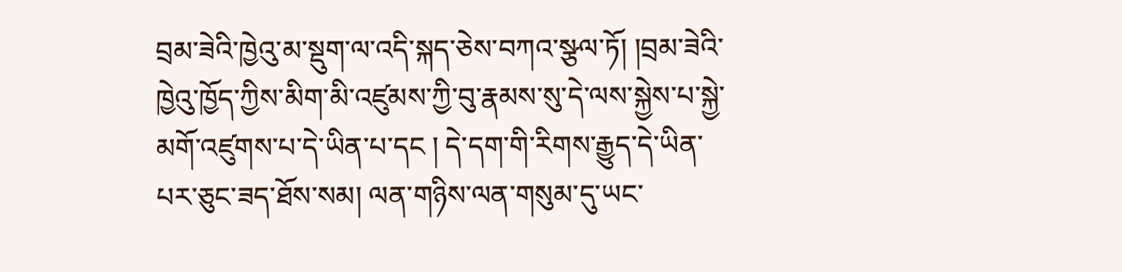བྲམ་ཟེའི་ཁྱེའུ་མ་སྡུག་ལ་འདི་སྐད་ཅེས་བཀའ་སྩལ་ཏོ། །བྲམ་ཟེའི་ཁྱེའུ་ཁྱོད་ཀྱིས་མིག་མི་འཛུམས་ཀྱི་བུ་རྣམས་སུ་དེ་ལས་སྐྱེས་པ་སྐྱེ་མགོ་འཛུགས་པ་དེ་ཡིན་པ་དང ། དེ་དག་གི་རིགས་རྒྱུད་དེ་ཡིན་པར་ཅུང་ཟད་ཐོས་སམ། ལན་གཉིས་ལན་གསུམ་དུ་ཡང་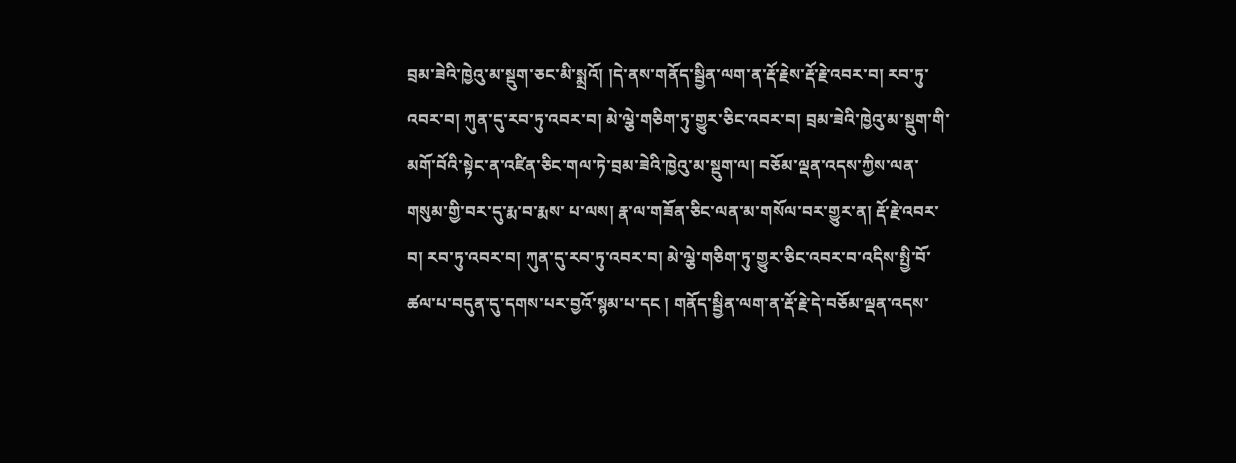བྲམ་ཟེའི་ཁྱེའུ་མ་སྡུག་ཅང་མི་སྨྲའོ། །དེ་ནས་གནོད་སྦྱིན་ལག་ན་རྡོ་རྗེས་རྡོ་རྗེ་འབར་བ། རབ་ཏུ་འབར་བ། ཀུན་དུ་རབ་ཏུ་འབར་བ། མེ་ལྕེ་གཅིག་ཏུ་གྱུར་ཅིང་འབར་བ། བྲམ་ཟེའི་ཁྱེའུ་མ་སྡུག་གི་མགོ་བོའི་སྟེང་ན་འཛིན་ཅིང་གལ་ཏེ་བྲམ་ཟེའི་ཁྱེའུ་མ་སྡུག་ལ། བཅོམ་ལྡན་འདས་ཀྱིས་ལན་གསུམ་གྱི་བར་དུ་རྨ་བ་རྨས་ པ་ལས། རྣ་ལ་གཟོན་ཅིང་ལན་མ་གསོལ་བར་གྱུར་ན། རྡོ་རྗེ་འབར་བ། རབ་ཏུ་འབར་བ། ཀུན་དུ་རབ་ཏུ་འབར་བ། མེ་ལྕེ་གཅིག་ཏུ་གྱུར་ཅིང་འབར་བ་འདིས་སྤྱི་བོ་ཚལ་པ་བདུན་དུ་དགས་པར་བྱའོ་སྙམ་པ་དང ། གནོད་སྦྱིན་ལག་ན་རྡོ་རྗེ་དེ་བཅོམ་ལྡན་འདས་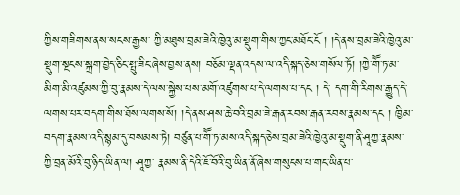ཀྱིས་གཟིགས་ནས་སངས་རྒྱས་ ཀྱི་མཐུས་བྲམ་ཟེའི་ཁྱེའུ་མ་སྡུག་གིས་ཀྱང་མཐོང་ངོ ། །དེ་ནས་བྲམ་ཟེའི་ཁྱེའུ་མ་སྡུག་སྔངས་སྐྲག་བྱེད་ཅིང་སྤུ་ཟིང་ཞེས་བྱས་ནས། བཅོམ་ལྡན་འདས་ལ་འདི་སྐད་ཅེས་གསོལ་ཏོ། །ཀྱེ་གཽ་ཏ་མ་མིག་མི་འཛུམས་ཀྱི་བུ་རྣམས་དེ་ལས་སྐྱེས་པས་མགོ་འཛུགས་པ་དེ་ལགས་པ་དང ། དེ་ དག་གི་རིགས་རྒྱུད་དེ་ལགས་པར་བདག་གིས་ཐོས་ལགས་སོ། །དེ་ནས་ཤས་ཆེ་བའི་བྲམ་ཟེ་རྒན་རབས་རྒན་རབས་རྣམས་དང ། ཁྱིམ་བདག་རྣམས་འདི་སྙམ་དུ་བསམས་ཏེ། བཙུན་པ་གཽ་ཏ་མས་འདི་སྐད་ཅེས་བྲམ་ཟེའི་ཁྱེའུ་མ་སྡུག་ནི་ཤཱཀྱ་རྣམས་ཀྱི་བྲན་མོའི་བུ་ཉིད་ཡིན་ལ། ཤཱཀྱ་ རྣམས་ནི་དེའི་ཇོ་བོའི་བུ་ཡིན་ནོ་ཞེས་གསུངས་པ་གང་ཡིན་པ་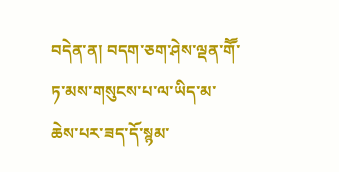བདེན་ན། བདག་ཅག་ཤེས་ལྡན་གཽ་ཏ་མས་གསུངས་པ་ལ་ཡིད་མ་ཆེས་པར་ཟད་དོ་སྙམ་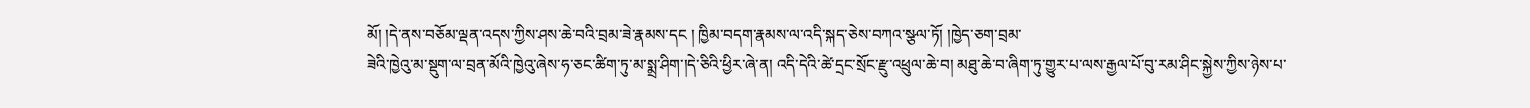མོ། །དེ་ནས་བཅོམ་ལྡན་འདས་ཀྱིས་ཤས་ཆེ་བའི་བྲམ་ཟེ་རྣམས་དང ། ཁྱིམ་བདག་རྣམས་ལ་འདི་སྐད་ཅེས་བཀའ་སྩལ་ཏོ། །ཁྱེད་ཅག་བྲམ་
ཟེའི་ཁྱེའུ་མ་སྡུག་ལ་བྲན་མོའི་ཁྱེའུ་ཞེས་ཧ་ཅང་ཚིག་ཏུ་མ་སྨྲ་ཤིག་།དེ་ཅིའི་ཕྱིར་ཞེ་ན། འདི་དེའི་ཚེ་དྲང་སྲོང་རྫུ་འཕྲུལ་ཆེ་བ། མཐུ་ཆེ་བ་ཞིག་ཏུ་གྱུར་པ་ལས་རྒྱལ་པོ་བུ་རམ་ཤིང་སྐྱེས་ཀྱིས་ཉེས་པ་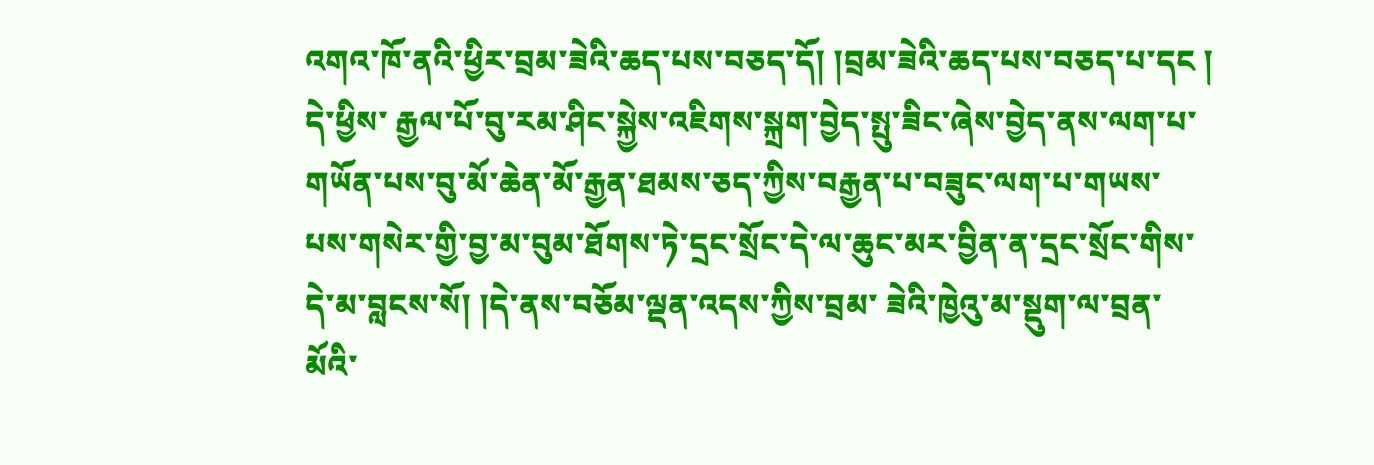འགའ་ཁོ་ནའི་ཕྱིར་བྲམ་ཟེའི་ཆད་པས་བཅད་དོ། །བྲམ་ཟེའི་ཆད་པས་བཅད་པ་དང ། དེ་ཕྱིས་ རྒྱལ་པོ་བུ་རམ་ཤིང་སྐྱེས་འཇིགས་སྐྲག་བྱེད་སྤུ་ཟིང་ཞེས་བྱེད་ནས་ལག་པ་གཡོན་པས་བུ་མོ་ཆེན་མོ་རྒྱན་ཐམས་ཅད་ཀྱིས་བརྒྱན་པ་བཟུང་ལག་པ་གཡས་པས་གསེར་གྱི་བྱ་མ་བུམ་ཐོགས་ཏེ་དྲང་སྲོང་དེ་ལ་ཆུང་མར་བྱིན་ན་དྲང་སྲོང་གིས་དེ་མ་བླངས་སོ། །དེ་ནས་བཅོམ་ལྡན་འདས་ཀྱིས་བྲམ་ ཟེའི་ཁྱེའུ་མ་སྡུག་ལ་བྲན་མོའི་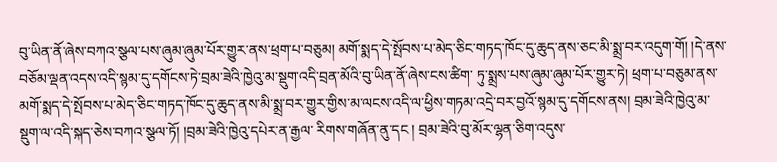བུ་ཡིན་ནོ་ཞེས་བཀའ་སྩལ་པས་ཞུམ་ཞུམ་པོར་གྱུར་ནས་ཕྲག་པ་བཅུམ། མགོ་སྨད་དེ་སྤོབས་པ་མེད་ཅིང་གཏད་ཁོང་དུ་ཆུད་ནས་ཅང་མི་སྨྲ་བར་འདུག་གོ། །དེ་ནས་བཅོམ་ལྡན་འདས་འདི་སྙམ་དུ་དགོངས་ཏེ་བྲམ་ཟེའི་ཁྱེའུ་མ་སྡུག་འདི་བྲན་མོའི་བུ་ཡིན་ནོ་ཞེས་ངས་ཚིག་ ཏུ་སྨྲས་པས་ཞུམ་ཞུམ་པོར་གྱུར་ཏེ། ཕྲག་པ་བཅུམ་ནས་མགོ་སྨད་དེ་སྤོབས་པ་མེད་ཅིང་གཏད་ཁོང་དུ་ཆུད་ནས་མི་སྨྲ་བར་གྱུར་གྱིས་མ་ལངས་འདི་ལ་ཕྱིས་གཏམ་འདྲེ་བར་བྱའོ་སྙམ་དུ་དགོངས་ནས། བྲམ་ཟེའི་ཁྱེའུ་མ་སྡུག་ལ་འདི་སྐད་ཅེས་བཀའ་སྩལ་ཏོ། །བྲམ་ཟེའི་ཁྱེའུ་དཔེར་ན་རྒྱལ་ རིགས་གཞོན་ནུ་དང ། བྲམ་ཟེའི་བུ་མོར་ལྷན་ཅིག་འདུས་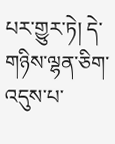པར་གྱུར་ཏེ། དེ་གཉིས་ལྷན་ཅིག་འདུས་པ་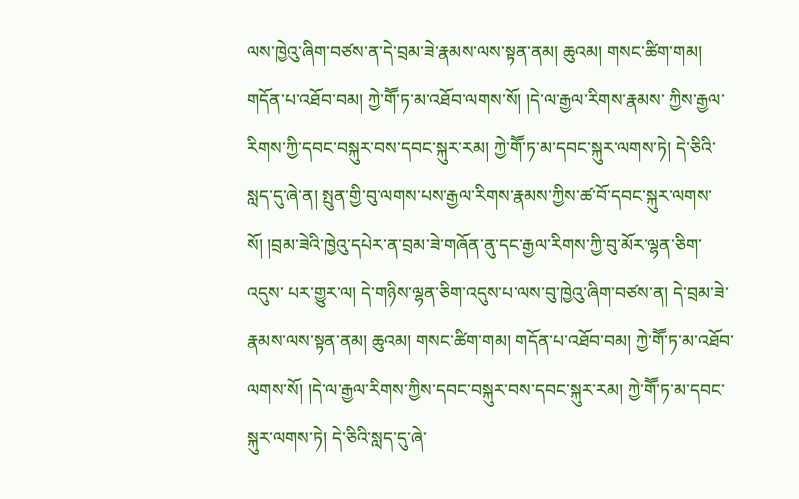ལས་ཁྱེའུ་ཞིག་བཙས་ན་དེ་བྲམ་ཟེ་རྣམས་ལས་སྟན་ནམ། ཆུའམ། གསང་ཚིག་གམ། གདོན་པ་འཐོབ་བམ། ཀྱེ་གཽ་ཏ་མ་འཐོབ་ལགས་སོ། །དེ་ལ་རྒྱལ་རིགས་རྣམས་ ཀྱིས་རྒྱལ་རིགས་ཀྱི་དབང་བསྐུར་བས་དབང་སྐུར་རམ། ཀྱེ་གཽ་ཏ་མ་དབང་སྐུར་ལགས་ཏེ། དེ་ཅིའི་སླད་དུ་ཞེ་ན། སྤུན་གྱི་བུ་ལགས་པས་རྒྱལ་རིགས་རྣམས་ཀྱིས་ཚ་བོ་དབང་སྐུར་ལགས་སོ། །བྲམ་ཟེའི་ཁྱེའུ་དཔེར་ན་བྲམ་ཟེ་གཞོན་ནུ་དང་རྒྱལ་རིགས་ཀྱི་བུ་མོར་ལྷན་ཅིག་འདུས་ པར་གྱུར་ལ། དེ་གཉིས་ལྷན་ཅིག་འདུས་པ་ལས་བུ་ཁྱེའུ་ཞིག་བཙས་ན། དེ་བྲམ་ཟེ་རྣམས་ལས་སྟན་ནམ། ཆུའམ། གསང་ཚིག་གམ། གདོན་པ་འཐོབ་བམ། ཀྱེ་གཽ་ཏ་མ་འཐོབ་ལགས་སོ། །དེ་ལ་རྒྱལ་རིགས་ཀྱིས་དབང་བསྐུར་བས་དབང་སྐུར་རམ། ཀྱེ་གཽ་ཏ་མ་དབང་
སྐུར་ལགས་ཏེ། དེ་ཅིའི་སླད་དུ་ཞེ་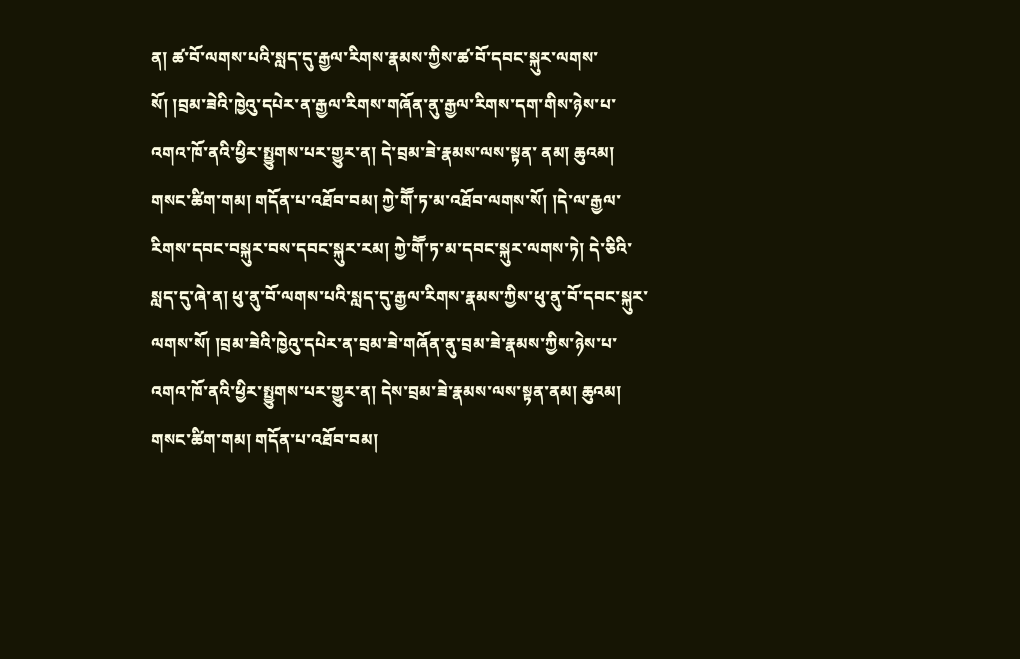ན། ཚ་བོ་ལགས་པའི་སླད་དུ་རྒྱལ་རིགས་རྣམས་ཀྱིས་ཚ་བོ་དབང་སྐུར་ལགས་སོ། །བྲམ་ཟེའི་ཁྱེའུ་དཔེར་ན་རྒྱལ་རིགས་གཞོན་ནུ་རྒྱལ་རིགས་དག་གིས་ཉེས་པ་འགའ་ཁོ་ནའི་ཕྱིར་སྤྱུགས་པར་གྱུར་ན། དེ་བྲམ་ཟེ་རྣམས་ལས་སྟན་ ནམ། ཆུའམ། གསང་ཚིག་གམ། གདོན་པ་འཐོབ་བམ། ཀྱེ་གཽ་ཏ་མ་འཐོབ་ལགས་སོ། །དེ་ལ་རྒྱལ་རིགས་དབང་བསྐུར་བས་དབང་སྐུར་རམ། ཀྱེ་གཽ་ཏ་མ་དབང་སྐུར་ལགས་ཏེ། དེ་ཅིའི་སླད་དུ་ཞེ་ན། ཕུ་ནུ་བོ་ལགས་པའི་སླད་དུ་རྒྱལ་རིགས་རྣམས་ཀྱིས་ཕུ་ནུ་བོ་དབང་སྐུར་ ལགས་སོ། །བྲམ་ཟེའི་ཁྱེའུ་དཔེར་ན་བྲམ་ཟེ་གཞོན་ནུ་བྲམ་ཟེ་རྣམས་ཀྱིས་ཉེས་པ་འགའ་ཁོ་ནའི་ཕྱིར་སྤྱུགས་པར་གྱུར་ན། དེས་བྲམ་ཟེ་རྣམས་ལས་སྟན་ནམ། ཆུའམ། གསང་ཚིག་གམ། གདོན་པ་འཐོབ་བམ།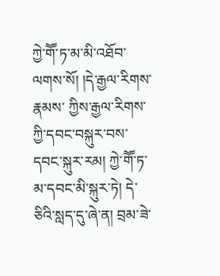ཀྱེ་གཽ་ཏ་མ་མི་འཐོབ་ལགས་སོ། །དེ་རྒྱལ་རིགས་རྣམས་ ཀྱིས་རྒྱལ་རིགས་ཀྱི་དབང་བསྐུར་བས་དབང་སྐུར་རམ། ཀྱེ་གཽ་ཏ་མ་དབང་མི་སྐུར་ཏེ། དེ་ཅིའི་སླད་དུ་ཞེ་ན། བྲམ་ཟེ་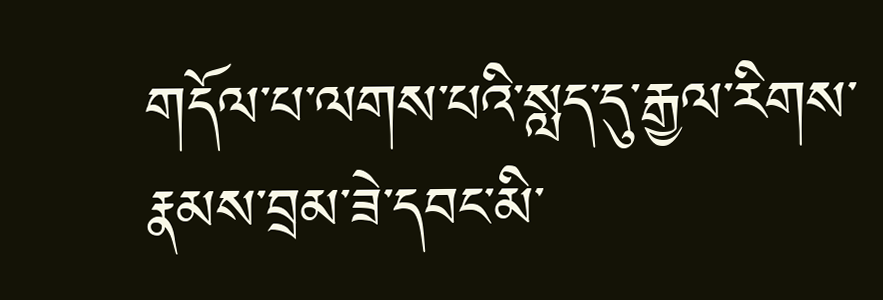གདོལ་པ་ལགས་པའི་སླད་དུ་རྒྱལ་རིགས་རྣམས་བྲམ་ཟེ་དབང་མི་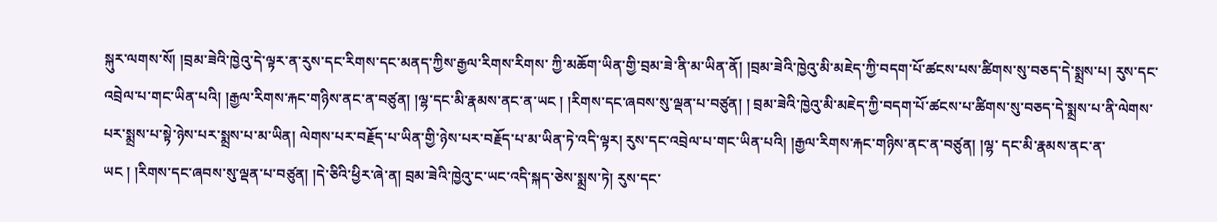སྐུར་ལགས་སོ། །བྲམ་ཟེའི་ཁྱེའུ་དེ་ལྟར་ན་རུས་དང་རིགས་དང་མནད་ཀྱིས་རྒྱལ་རིགས་རིགས་ ཀྱི་མཆོག་ཡིན་གྱི་བྲམ་ཟེ་ནི་མ་ཡིན་ནོ། །བྲམ་ཟེའི་ཁྱེའུ་མི་མཇེད་ཀྱི་བདག་པོ་ཚངས་པས་ཚིགས་སུ་བཅད་དེ་སྨྲས་པ། རུས་དང་འབྲེལ་པ་གང་ཡིན་པའི། །རྒྱལ་རིགས་རྐང་གཉིས་ནང་ན་བཙུན། །ལྷ་དང་མི་རྣམས་ནང་ན་ཡང ། །རིགས་དང་ཞབས་སུ་ལྡན་པ་བཙུན། ། བྲམ་ཟེའི་ཁྱེའུ་མི་མཇེད་ཀྱི་བདག་པོ་ཚངས་པ་ཚིགས་སུ་བཅད་དེ་སྨྲས་པ་ནི་ལེགས་པར་སྨྲས་པ་སྟེ་ཉེས་པར་སྨྲས་པ་མ་ཡིན། ལེགས་པར་བརྗོད་པ་ཡིན་གྱི་ཉེས་པར་བརྗོད་པ་མ་ཡིན་ཏེ་འདི་ལྟར། རུས་དང་འབྲེལ་པ་གང་ཡིན་པའི། །རྒྱལ་རིགས་རྐང་གཉིས་ནང་ན་བཙུན། །ལྷ་ དང་མི་རྣམས་ནང་ན་ཡང ། །རིགས་དང་ཞབས་སུ་ལྡན་པ་བཙུན། །དེ་ཅིའི་ཕྱིར་ཞེ་ན། བྲམ་ཟེའི་ཁྱེའུ་ང་ཡང་འདི་སྐད་ཅེས་སྨྲས་ཏེ། རུས་དང་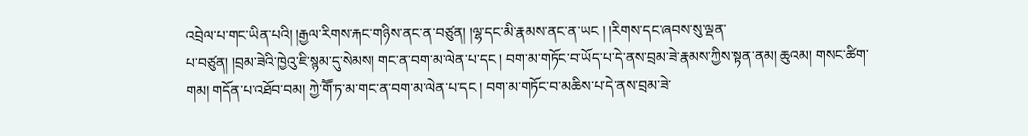འབྲེལ་པ་གང་ཡིན་པའི། །རྒྱལ་རིགས་རྐང་གཉིས་ནང་ན་བཙུན། །ལྷ་དང་མི་རྣམས་ནང་ན་ཡང ། །རིགས་དང་ཞབས་སུ་ལྡན་
པ་བཙུན། །བྲམ་ཟེའི་ཁྱེའུ་ཇི་སྙམ་དུ་སེམས། གང་ན་བག་མ་ལེན་པ་དང ། བག་མ་གཏོང་བ་ཡོད་པ་དེ་ནས་བྲམ་ཟེ་རྣམས་ཀྱིས་སྟན་ནམ། ཆུའམ། གསང་ཚིག་གམ། གདོན་པ་འཐོབ་བམ། ཀྱེ་གཽ་ཏ་མ་གང་ན་བག་མ་ལེན་པ་དང ། བག་མ་གཏོང་བ་མཆིས་པ་དེ་ནས་བྲམ་ཟེ་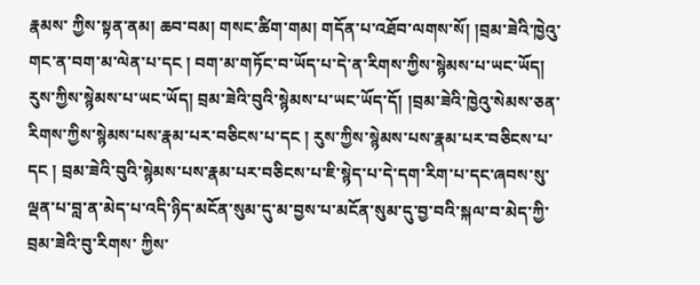རྣམས་ ཀྱིས་སྟན་ནམ། ཆབ་བམ། གསང་ཚིག་གམ། གདོན་པ་འཐོབ་ལགས་སོ། །བྲམ་ཟེའི་ཁྱེའུ་གང་ན་བག་མ་ལེན་པ་དང ། བག་མ་གཏོང་བ་ཡོད་པ་དེ་ན་རིགས་ཀྱིས་སྙེམས་པ་ཡང་ཡོད། རུས་ཀྱིས་སྙེམས་པ་ཡང་ཡོད། བྲམ་ཟེའི་བུའི་སྙེམས་པ་ཡང་ཡོད་དོ། །བྲམ་ཟེའི་ཁྱེའུ་སེམས་ཅན་ རིགས་ཀྱིས་སྙེམས་པས་རྣམ་པར་བཅིངས་པ་དང ། རུས་ཀྱིས་སྙེམས་པས་རྣམ་པར་བཅིངས་པ་དང ། བྲམ་ཟེའི་བུའི་སྙེམས་པས་རྣམ་པར་བཅིངས་པ་ཇི་སྙེད་པ་དེ་དག་རིག་པ་དང་ཞབས་སུ་ལྡན་པ་བླ་ན་མེད་པ་འདི་ཉིད་མངོན་སུམ་དུ་མ་བྱས་པ་མངོན་སུམ་དུ་བྱ་བའི་སྐལ་བ་མེད་ཀྱི་བྲམ་ཟེའི་བུ་རིགས་ ཀྱིས་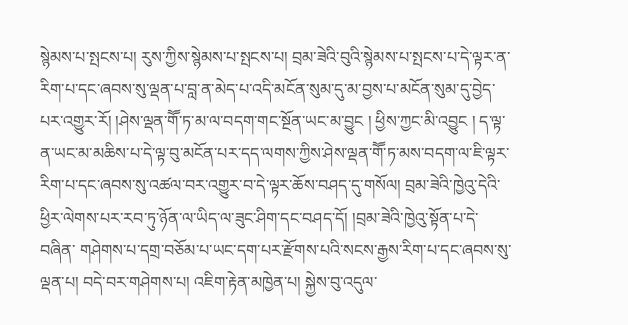སྙེམས་པ་སྤངས་པ། རུས་ཀྱིས་སྙེམས་པ་སྤངས་པ། བྲམ་ཟེའི་བུའི་སྙེམས་པ་སྤངས་པ་དེ་ལྟར་ན་རིག་པ་དང་ཞབས་སུ་ལྡན་པ་བླ་ན་མེད་པ་འདི་མངོན་སུམ་དུ་མ་བྱས་པ་མངོན་སུམ་དུ་བྱེད་པར་འགྱུར་རོ། །ཤེས་ལྡན་གཽ་ཏ་མ་ལ་བདག་གང་སྔོན་ཡང་མ་བྱུང ། ཕྱིས་ཀྱང་མི་འབྱུང ། ད་ལྟ་ ན་ཡང་མ་མཆིས་པ་དེ་ལྟ་བུ་མངོན་པར་དད་ལགས་ཀྱིས་ཤེས་ལྡན་གཽ་ཏ་མས་བདག་ལ་ཇི་ལྟར་རིག་པ་དང་ཞབས་སུ་འཚལ་བར་འགྱུར་བ་དེ་ལྟར་ཆོས་བཤད་དུ་གསོལ། བྲམ་ཟེའི་ཁྱེའུ་དེའི་ཕྱིར་ལེགས་པར་རབ་ཏུ་ཉོན་ལ་ཡིད་ལ་ཟུང་ཤིག་དང་བཤད་དོ། །བྲམ་ཟེའི་ཁྱེའུ་སྟོན་པ་དེ་བཞིན་ གཤེགས་པ་དགྲ་བཅོམ་པ་ཡང་དག་པར་རྫོགས་པའི་སངས་རྒྱས་རིག་པ་དང་ཞབས་སུ་ལྡན་པ། བདེ་བར་གཤེགས་པ། འཇིག་རྟེན་མཁྱེན་པ། སྐྱེས་བུ་འདུལ་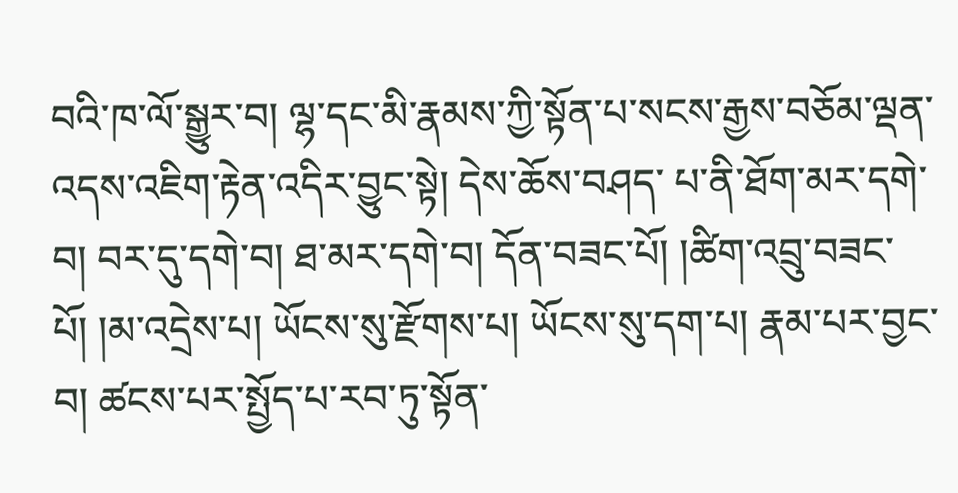བའི་ཁ་ལོ་སྒྱུར་བ། ལྷ་དང་མི་རྣམས་ཀྱི་སྟོན་པ་སངས་རྒྱས་བཅོམ་ལྡན་འདས་འཇིག་རྟེན་འདིར་བྱུང་སྟེ། དེས་ཆོས་བཤད་ པ་ནི་ཐོག་མར་དགེ་བ། བར་དུ་དགེ་བ། ཐ་མར་དགེ་བ། དོན་བཟང་པོ། །ཚིག་འབྲུ་བཟང་པོ། །མ་འདྲེས་པ། ཡོངས་སུ་རྫོགས་པ། ཡོངས་སུ་དག་པ། རྣམ་པར་བྱང་བ། ཚངས་པར་སྤྱོད་པ་རབ་ཏུ་སྟོན་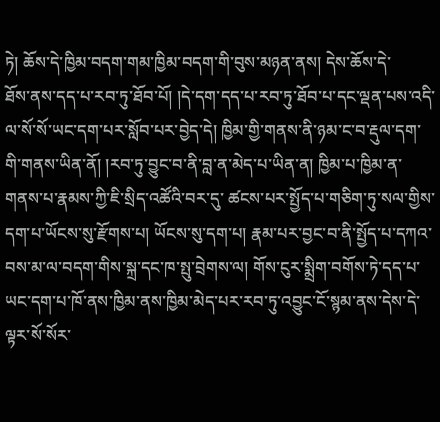ཏེ། ཆོས་དེ་ཁྱིམ་བདག་གམ་ཁྱིམ་བདག་གི་བུས་མཉན་ནས། དེས་ཆོས་དེ་
ཐོས་ནས་དད་པ་རབ་ཏུ་ཐོབ་པོ། །དེ་དག་དད་པ་རབ་ཏུ་ཐོབ་པ་དང་ལྡན་པས་འདི་ལ་སོ་སོ་ཡང་དག་པར་སློབ་པར་བྱེད་དེ། ཁྱིམ་གྱི་གནས་ནི་ཉམ་ང་བ་རྡུལ་དག་གི་གནས་ཡིན་ནོ། །རབ་ཏུ་བྱུང་བ་ནི་བླ་ན་མེད་པ་ཡིན་ན། ཁྱིམ་པ་ཁྱིམ་ན་གནས་པ་རྣམས་ཀྱི་ཇི་སྲིད་འཚོའི་བར་དུ་ ཚངས་པར་སྤྱོད་པ་གཅིག་ཏུ་སལ་གྱིས་དག་པ་ཡོངས་སུ་རྫོགས་པ། ཡོངས་སུ་དག་པ། རྣམ་པར་བྱང་བ་ནི་སྤྱོད་པ་དཀའ་བས་མ་ལ་བདག་གིས་སྐྲ་དང་ཁ་སྤུ་བྲེགས་ལ། གོས་ངུར་སྨྲིག་བགོས་ཏེ་དད་པ་ཡང་དག་པ་ཁོ་ནས་ཁྱིམ་ནས་ཁྱིམ་མེད་པར་རབ་ཏུ་འབྱུང་ངོ་སྙམ་ནས་དེས་དེ་ལྟར་སོ་སོར་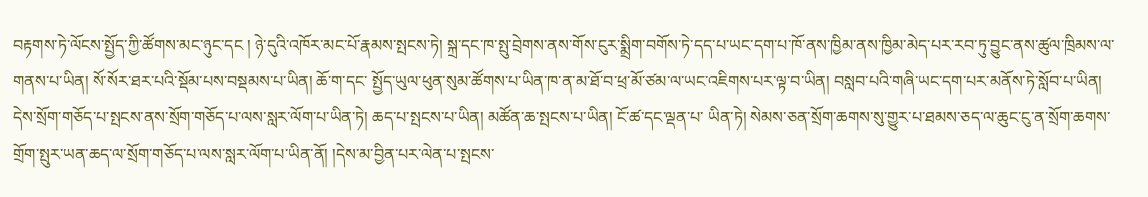བརྟགས་ཏེ་ལོངས་སྤྱོད་ཀྱི་ཚོགས་མང་ཉུང་དང ། ཉེ་དུའི་འཁོར་མང་པོ་རྣམས་སྤངས་ཏེ། སྐྲ་དང་ཁ་སྤུ་བྲེགས་ནས་གོས་ངུར་སྨྲིག་བགོས་ཏེ་དད་པ་ཡང་དག་པ་ཁོ་ནས་ཁྱིམ་ནས་ཁྱིམ་མེད་པར་རབ་ཏུ་བྱུང་ནས་ཚུལ་ཁྲིམས་ལ་གནས་པ་ཡིན། སོ་སོར་ཐར་པའི་སྡོམ་པས་བསྡམས་པ་ཡིན། ཆོ་ག་དང་ སྤྱོད་ཡུལ་ཕུན་སུམ་ཚོགས་པ་ཡིན་ཁ་ན་མ་ཐོ་བ་ཕྲ་མོ་ཙམ་ལ་ཡང་འཇིགས་པར་ལྟ་བ་ཡིན། བསླབ་པའི་གཞི་ཡང་དག་པར་མནོས་ཏེ་སློབ་པ་ཡིན། དེས་སྲོག་གཅོད་པ་སྤངས་ནས་སྲོག་གཅོད་པ་ལས་སླར་ལོག་པ་ཡིན་ཏེ། ཆད་པ་སྤངས་པ་ཡིན། མཚོན་ཆ་སྤངས་པ་ཡིན། ངོ་ཚ་དང་ལྡན་པ་ ཡིན་ཏེ། སེམས་ཅན་སྲོག་ཆགས་སུ་གྱུར་པ་ཐམས་ཅད་ལ་ཆུང་ངུ་ན་སྲོག་ཆགས་གྲོག་སྤུར་ཡན་ཆད་ལ་སྲོག་གཅོད་པ་ལས་སླར་ལོག་པ་ཡིན་ནོ། །དེས་མ་བྱིན་པར་ལེན་པ་སྤངས་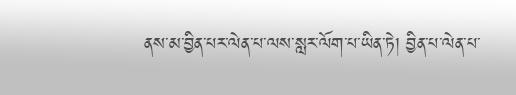ནས་མ་བྱིན་པར་ལེན་པ་ལས་སླར་ལོག་པ་ཡིན་ཏེ། བྱིན་པ་ལེན་པ་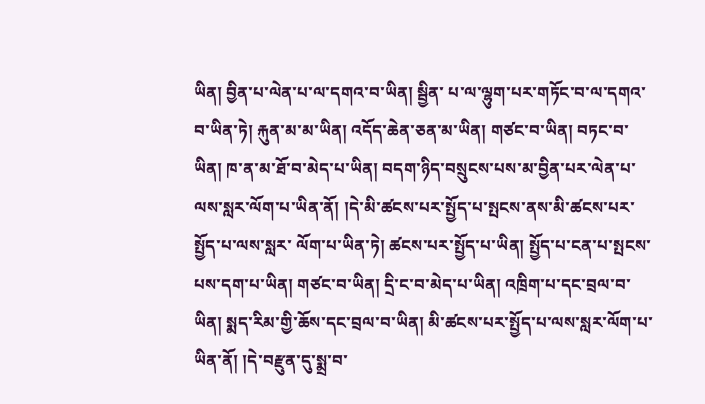ཡིན། བྱིན་པ་ལེན་པ་ལ་དགའ་བ་ཡིན། སྦྱིན་ པ་ལ་ལྷུག་པར་གཏོང་བ་ལ་དགའ་བ་ཡིན་ཏེ། རྐུན་མ་མ་ཡིན། འདོད་ཆེན་ཅན་མ་ཡིན། གཙང་བ་ཡིན། བཏང་བ་ཡིན། ཁ་ན་མ་ཐོ་བ་མེད་པ་ཡིན། བདག་ཉིད་བསྲུངས་པས་མ་བྱིན་པར་ལེན་པ་ལས་སླར་ལོག་པ་ཡིན་ནོ། །དེ་མི་ཚངས་པར་སྤྱོད་པ་སྤངས་ནས་མི་ཚངས་པར་སྤྱོད་པ་ལས་སླར་ ལོག་པ་ཡིན་ཏེ། ཚངས་པར་སྤྱོད་པ་ཡིན། སྤྱོད་པ་ངན་པ་སྤངས་པས་དག་པ་ཡིན། གཙང་བ་ཡིན། དྲི་ང་བ་མེད་པ་ཡིན། འཁྲིག་པ་དང་བྲལ་བ་ཡིན། སྨད་རིམ་གྱི་ཆོས་དང་བྲལ་བ་ཡིན། མི་ཚངས་པར་སྤྱོད་པ་ལས་སླར་ལོག་པ་ཡིན་ནོ། །དེ་བརྫུན་དུ་སྨྲ་བ་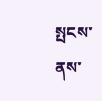སྤངས་ནས་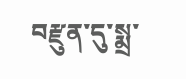བརྫུན་དུ་སྨྲ་